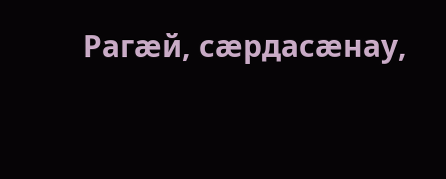Рагæй, сæрдасæнау,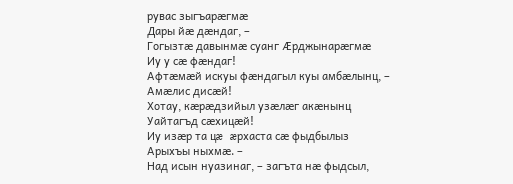рувас зыгъарæгмæ
Дары йæ дæндаг, –
Гогызтæ давынмæ суанг Æрджынарæгмæ
Иу у сæ фæндаг!
Афтæмæй искуы фæндагыл куы амбæлынц, –
Амæлис дисæй!
Хотау, кæрæдзийыл узæлæг акæнынц
Уайтагъд сæхицæй!
Иу изæр та цæ æрхаста сæ фыдбылыз
Арыхъы ныхмæ. –
Над исын нуазинаг, – загъта нæ фыдсыл,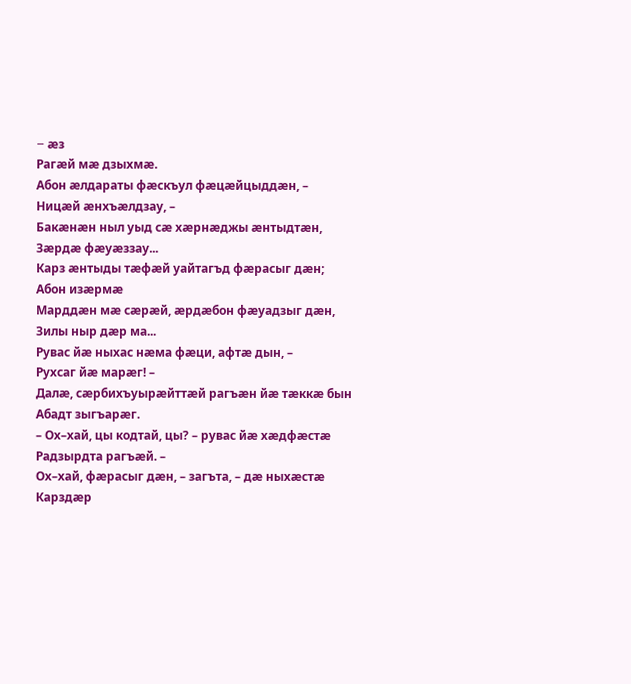– æз
Рагæй мæ дзыхмæ.
Абон æлдараты фæскъул фæцæйцыддæн, –
Ницæй æнхъæлдзау, –
Бакæнæн ныл уыд сæ хæрнæджы æнтыдтæн,
Зæрдæ фæуæззау...
Карз æнтыды тæфæй уайтагъд фæрасыг дæн;
Абон изæрмæ
Марддæн мæ сæрæй, æрдæбон фæуадзыг дæн,
Зилы ныр дæр ма...
Рувас йæ ныхас нæма фæци, афтæ дын, –
Рухсаг йæ марæг! –
Далæ, сæрбихъуырæйттæй рагъæн йæ тæккæ бын
Абадт зыгъарæг.
– Ох–хай, цы кодтай, цы? – рувас йæ хæдфæстæ
Радзырдта рагъæй. –
Ох–хай, фæрасыг дæн, – загъта, – дæ ныхæстæ
Карздæр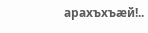арахъхъæй!..